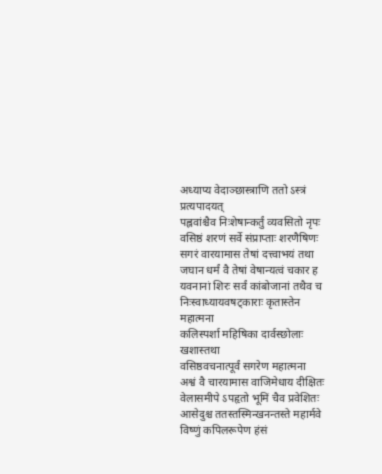अध्याप्य वेदाञ्छास्त्राणि ततो ऽस्त्रं प्रत्यपादयत्
पह्लवांश्चैव निःशेषान्कर्तुं व्यवसितो नृपः
वसिष्ठं शरणं सर्वे संप्राप्ताः शरणैषिणः
सगरं वारयामास तेषां दत्त्वाभयं तथा
जघान धर्मं वै तेषां वेषान्यत्वं चकार ह
यवनानां शिरः सर्वं कांबोजानां तथैव च
निःस्वाध्यायवषट्काराः कृतास्तेन महात्मना
कलिस्पर्शा महिषिका दार्वस्छोलाः खशास्तथा
वसिष्ठवचनात्पूर्वं सगरेण महात्मना
अश्वं वै चारयामास वाजिमेधाय दीक्षितः
वेलासमीपे ऽपहृतो भूमिं चैव प्रवेशितः
आसेदुश्च ततस्तस्मिन्खनन्तस्ते महार्मवे
विष्णुं कपिलरूपेण हंसं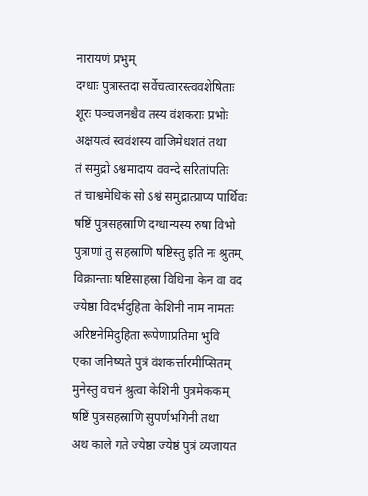नारायणं प्रभुम्
दग्धाः पुत्रास्तदा सर्वेचत्वारस्त्ववशेषिताः
शूरः पञ्चजनश्चैव तस्य वंशकराः प्रभोः
अक्षयत्वं स्ववंशस्य वाजिमेधशतं तथा
तं समुद्रो ऽश्वमादाय ववन्दे सरितांपतिः
तं चाश्वमेधिकं सो ऽश्वं समुद्रात्प्राप्य पार्थिवः
षष्टिं पुत्रसहस्राणि दग्धान्यस्य रुषा विभो
पुत्राणां तु सहस्राणि षष्टिस्तु इति नः श्रुतम्
विक्रान्ताः षष्टिसाहस्रा विधिना केन वा वद
ज्येष्ठा विदर्भदुहिता केशिनी नाम नामतः
अरिष्टनेमिदुहिता रूपेणाप्रतिमा भुवि
एका जनिष्यते पुत्रं वंशकर्त्तारमीप्सितम्
मुनेस्तु वचनं श्रुत्वा केशिनी पुत्रमेककम्
षष्टिं पुत्रसहस्राणि सुपर्णभगिनी तथा
अथ काले गते ज्येष्ठा ज्येष्ठं पुत्रं व्यजायत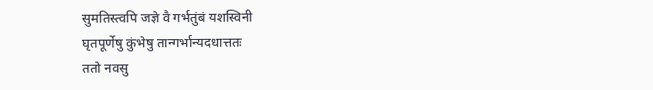सुमतिस्त्वपि जज्ञे वै गर्भतुंबं यशस्विनी
घृतपूर्णेषु कुंभेषु तान्गर्भान्यदधात्ततः
ततो नवसु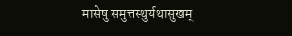मासेषु समुत्तस्थुर्यथासुखम्